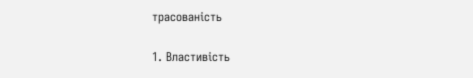трасованість

1. Властивість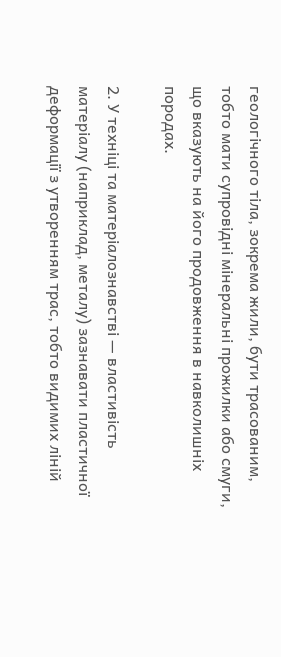геологічного тіла, зокрема жили, бути трасованим, тобто мати супровідні мінеральні прожилки або смуги, що вказують на його продовження в навколишніх породах.

2. У техніці та матеріалознавстві — властивість матеріалу (наприклад, металу) зазнавати пластичної деформації з утворенням трас, тобто видимих ліній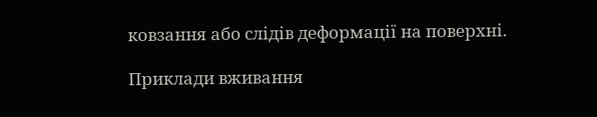ковзання або слідів деформації на поверхні.

Приклади вживання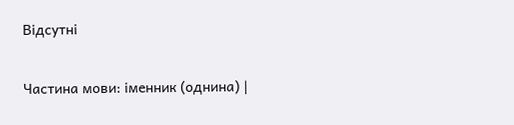Відсутні

Частина мови: іменник (однина) |